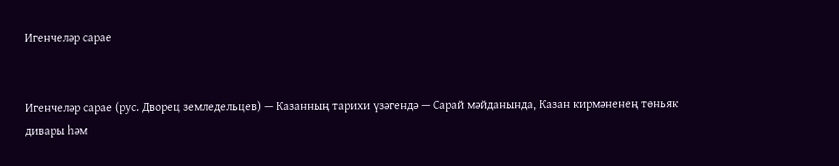Игенчеләр сарае


Игенчеләр сарае (рус. Дворец земледельцев) — Казанның тарихи үзәгендә — Сарай мәйданында, Казан кирмәненең төньяк дивары һәм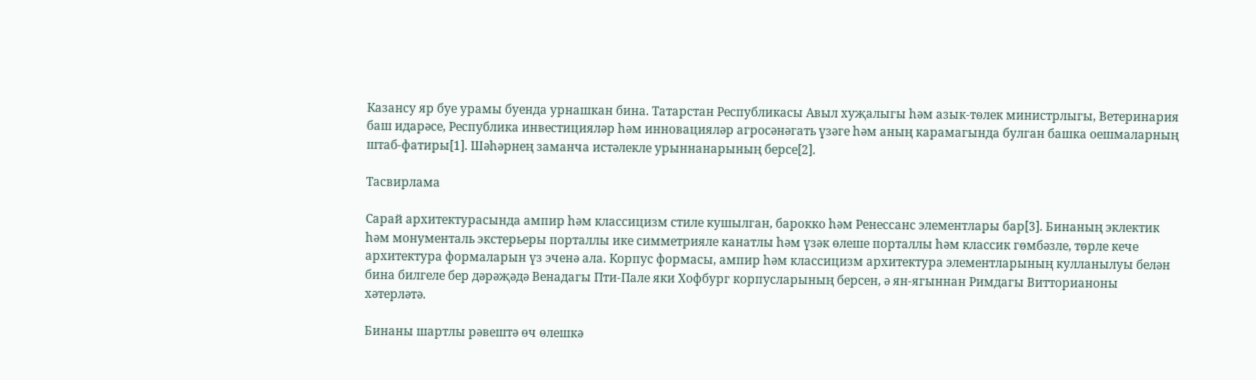Казансу яр буе урамы буенда урнашкан бина. Татарстан Республикасы Авыл хуҗалыгы һәм азык-төлек министрлыгы, Ветеринария баш идарәсе, Республика инвестицияләр һәм инновацияләр агросәнәгать үзәге һәм аның карамагында булган башка оешмаларның штаб-фатиры[1]. Шәһәрнең заманча истәлекле урыннанарының берсе[2].

Тасвирлама

Сарай архитектурасында ампир һәм классицизм стиле кушылган, барокко һәм Ренессанс элементлары бар[3]. Бинаның эклектик һәм монументаль экстерьеры порталлы ике симметрияле канатлы һәм үзәк өлеше порталлы һәм классик гөмбәзле, төрле кече архитектура формаларын үз эченә ала. Корпус формасы, ампир һәм классицизм архитектура элементларының кулланылуы белән бина билгеле бер дәрәҗәдә Венадагы Пти-Пале яки Хофбург корпусларының берсен, ә ян-ягыннан Римдагы Витторианоны хәтерләтә.

Бинаны шартлы рәвештә өч өлешкә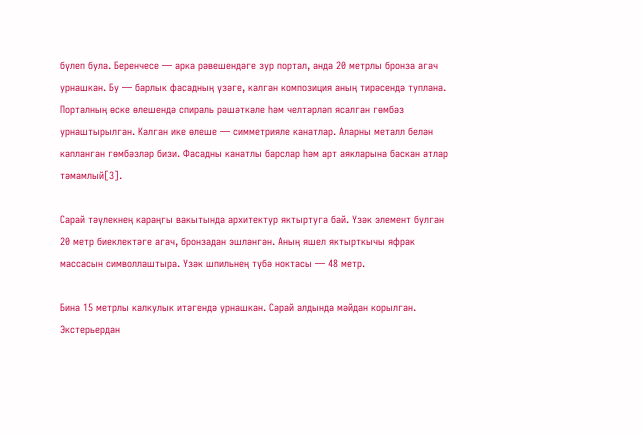бүлеп була. Беренчесе — арка рәвешендәге зур портал, анда 20 метрлы бронза агач урнашкан. Бу — барлык фасадның үзәге, калган композиция аның тирәсендә туплана. Порталның өске өлешендә спираль рәшәткәле һәм челтәрләп ясалган гөмбәз урнаштырылган. Калган ике өлеше — симметрияле канатлар. Аларны металл белән капланган гөмбәзләр бизи. Фасадны канатлы барслар һәм арт аякларына баскан атлар тәмамлый[3].

Сарай тәүлекнең караңгы вакытында архитектур яктыртуга бай. Үзәк элемент булган 20 метр биеклектәге агач, бронзадан эшләнгән. Аның яшел яктырткычы яфрак массасын символлаштыра. Үзәк шпильнең түбә ноктасы — 48 метр.

Бина 15 метрлы калкулык итәгендә урнашкан. Сарай алдында мәйдан корылган. Экстерьердан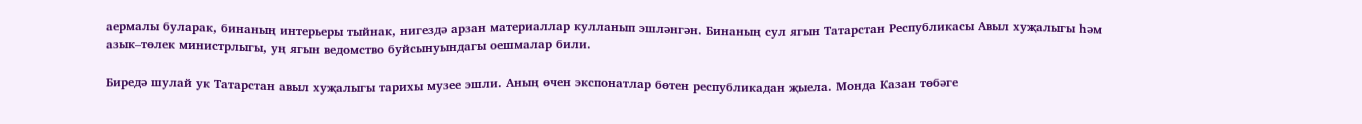аермалы буларак, бинаның интерьеры тыйнак, нигездә арзан материаллар кулланып эшләнгән. Бинаның сул ягын Татарстан Республикасы Авыл хуҗалыгы һәм азык–төлек министрлыгы, уң ягын ведомство буйсынуындагы оешмалар били.

Биредә шулай ук Татарстан авыл хуҗалыгы тарихы музее эшли. Аның өчен экспонатлар бөтен республикадан җыела. Монда Казан төбәге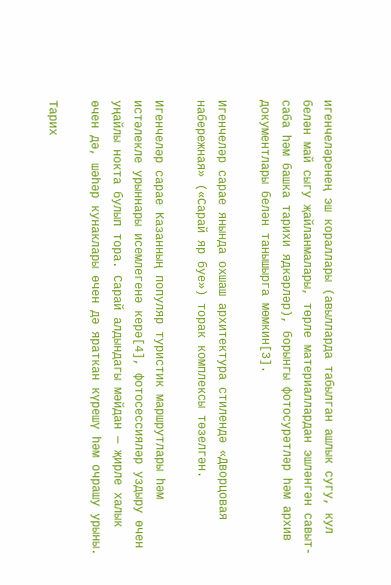игенчеләренең эш кораллары (авылларда табылган ашлык сугу, кул белән май сыгу җайланмалары, төрле материаллардан эшләнгән савыт-саба һәм башка тарихи ядкәрләр), борынгы фотосурәтләр һәм архив документлары белән танышырга мөмкин[3].

Игенчеләр сарае янында охшаш архитектура стилендә «Дворцовая набережная» («Сарай яр буе») торак комплексы төзелгән.

Игенчеләр сарае Казанның популяр туристик маршрутлары һәм истәлекле урыннары исемлегенә керә[4], фотосессияләр уздыру өчен уңайлы нокта булып тора. Сарай алдындагы мәйдан — җирле халык өчен дә, шәһәр кунаклары өчен дә яраткан күрешү һәм очрашу урыны.

Тарих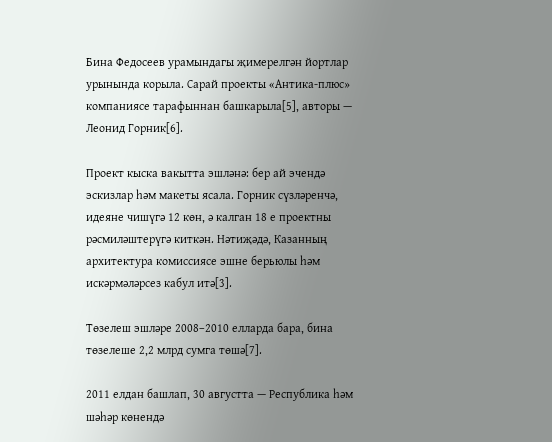Бина Федосеев урамындагы җимерелгән йортлар урынында корыла. Сарай проекты «Антика-плюс» компаниясе тарафыннан башкарыла[5], авторы — Леонид Горник[6].

Проект кыска вакытта эшләнә: бер ай эчендә эскизлар һәм макеты ясала. Горник сүзләренчә, идеяне чишүгә 12 көн, ә калган 18 е проектны рәсмиләштерүгә киткән. Нәтиҗәдә, Казанның архитектура комиссиясе эшне берьюлы һәм искәрмәләрсез кабул итә[3].

Төзелеш эшләре 2008–2010 елларда бара, бина төзелеше 2,2 млрд сумга төшә[7].

2011 елдан башлап, 30 августта — Республика һәм шәһәр көнендә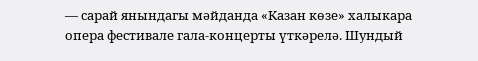— сарай янындагы мәйданда «Казан көзе» халыкара опера фестивале гала-концерты үткәрелә. Шундый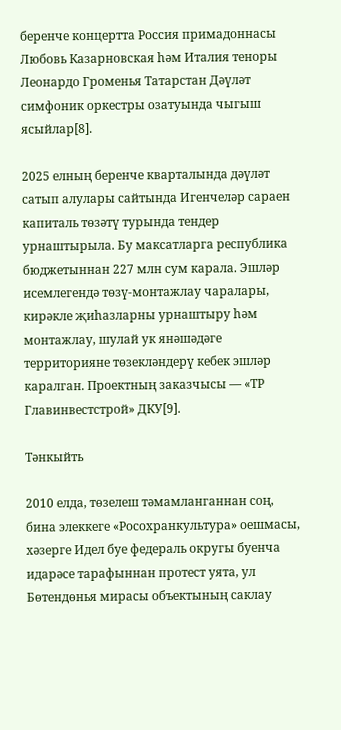беренче концертта Россия примадоннасы Любовь Казарновская һәм Италия теноры Леонардо Громенья Татарстан Дәүләт симфоник оркестры озатуында чыгыш ясыйлар[8].

2025 елның беренче кварталында дәүләт сатып алулары сайтында Игенчеләр сараен капиталь төзәтү турында тендер урнаштырыла. Бу максатларга республика бюджетыннан 227 млн сум карала. Эшләр исемлегендә төзү-монтажлау чаралары, кирәкле җиһазларны урнаштыру һәм монтажлау, шулай ук янәшәдәге территорияне төзекләндерү кебек эшләр каралган. Проектның заказчысы — «ТР Главинвестстрой» ДКУ[9].

Тәнкыйть

2010 елда, төзелеш тәмамланганнан соң, бина элеккеге «Росохранкультура» оешмасы, хәзерге Идел буе федераль округы буенча идарәсе тарафыннан протест уята, ул Бөтендөнья мирасы объектының саклау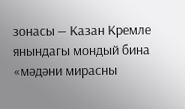зонасы — Казан Кремле янындагы мондый бина «мәдәни мирасны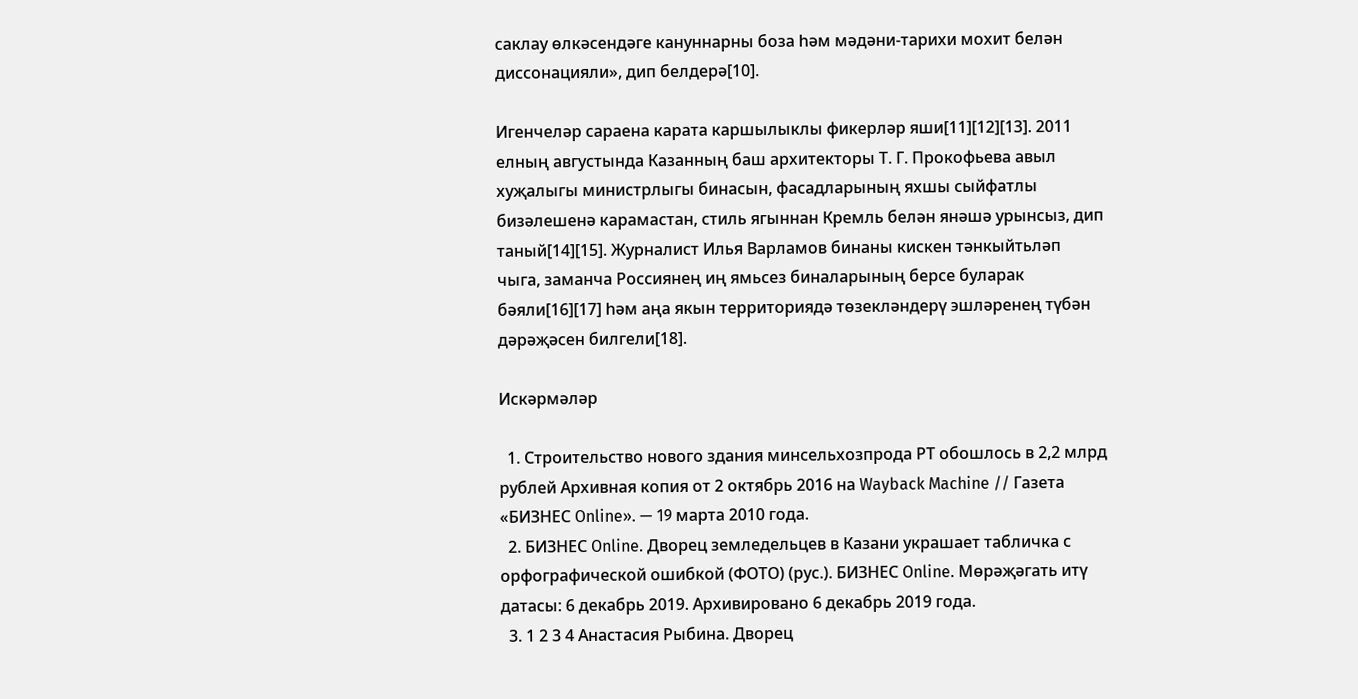саклау өлкәсендәге кануннарны боза һәм мәдәни-тарихи мохит белән диссонацияли», дип белдерә[10].

Игенчеләр сараена карата каршылыклы фикерләр яши[11][12][13]. 2011 елның августында Казанның баш архитекторы Т. Г. Прокофьева авыл хуҗалыгы министрлыгы бинасын, фасадларының яхшы сыйфатлы бизәлешенә карамастан, стиль ягыннан Кремль белән янәшә урынсыз, дип таный[14][15]. Журналист Илья Варламов бинаны кискен тәнкыйтьләп чыга, заманча Россиянең иң ямьсез биналарының берсе буларак бәяли[16][17] һәм аңа якын территориядә төзекләндерү эшләренең түбән дәрәҗәсен билгели[18].

Искәрмәләр

  1. Строительство нового здания минсельхозпрода РТ обошлось в 2,2 млрд рублей Архивная копия от 2 октябрь 2016 на Wayback Machine // Газета «БИЗНЕС Online». — 19 марта 2010 года.
  2. БИЗНЕС Online. Дворец земледельцев в Казани украшает табличка с орфографической ошибкой (ФОТО) (рус.). БИЗНЕС Online. Мөрәҗәгать итү датасы: 6 декабрь 2019. Архивировано 6 декабрь 2019 года.
  3. 1 2 3 4 Анастасия Рыбина. Дворец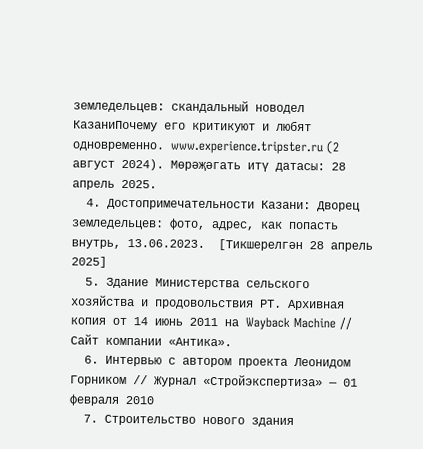земледельцев: скандальный новодел КазаниПочему его критикуют и любят одновременно. www.experience.tripster.ru (2 август 2024). Мөрәҗәгать итү датасы: 28 апрель 2025.
  4. Достопримечательности Казани: Дворец земледельцев: фото, адрес, как попасть внутрь, 13.06.2023.  [Тикшерелгән 28 апрель 2025]
  5. Здание Министерства сельского хозяйства и продовольствия РТ. Архивная копия от 14 июнь 2011 на Wayback Machine // Сайт компании «Антика».
  6. Интервью с автором проекта Леонидом Горником // Журнал «Стройэкспертиза» — 01 февраля 2010
  7. Строительство нового здания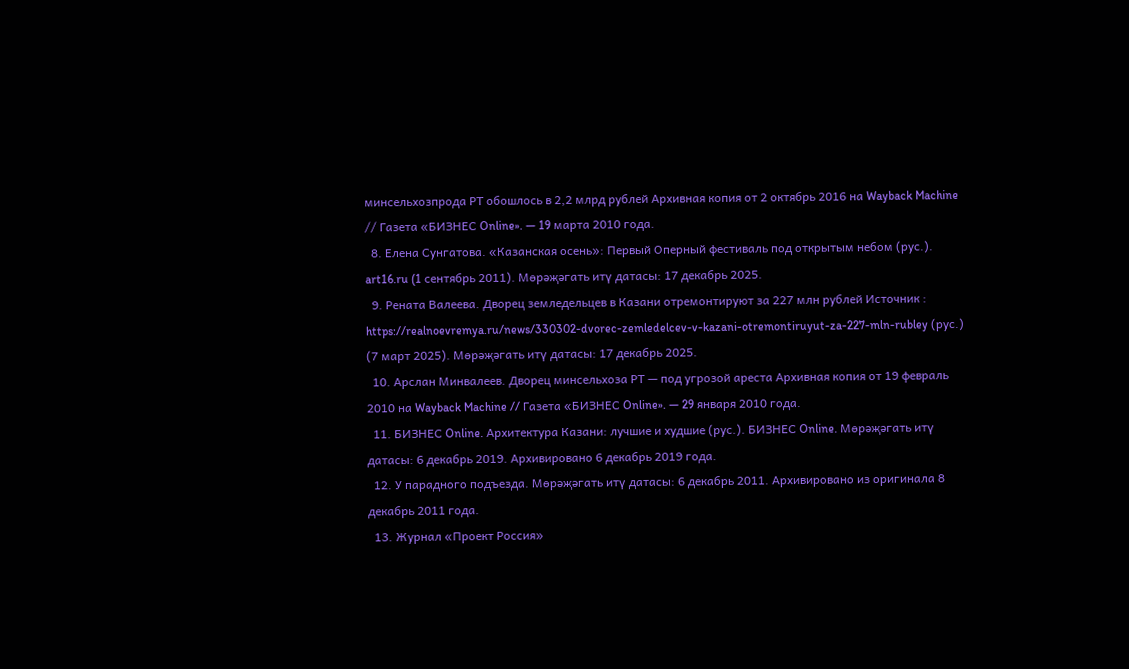минсельхозпрода РТ обошлось в 2,2 млрд рублей Архивная копия от 2 октябрь 2016 на Wayback Machine // Газета «БИЗНЕС Online». — 19 марта 2010 года.
  8. Елена Сунгатова. «Казанская осень»: Первый Оперный фестиваль под открытым небом (рус.). art16.ru (1 сентябрь 2011). Мөрәҗәгать итү датасы: 17 декабрь 2025.
  9. Рената Валеева. Дворец земледельцев в Казани отремонтируют за 227 млн рублей Источник : https://realnoevremya.ru/news/330302-dvorec-zemledelcev-v-kazani-otremontiruyut-za-227-mln-rubley (рус.) (7 март 2025). Мөрәҗәгать итү датасы: 17 декабрь 2025.
  10. Арслан Минвалеев. Дворец минсельхоза РТ — под угрозой ареста Архивная копия от 19 февраль 2010 на Wayback Machine // Газета «БИЗНЕС Online». — 29 января 2010 года.
  11. БИЗНЕС Online. Архитектура Казани: лучшие и худшие (рус.). БИЗНЕС Online. Мөрәҗәгать итү датасы: 6 декабрь 2019. Архивировано 6 декабрь 2019 года.
  12. У парадного подъезда. Мөрәҗәгать итү датасы: 6 декабрь 2011. Архивировано из оригинала 8 декабрь 2011 года.
  13. Журнал «Проект Россия»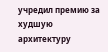учредил премию за худшую архитектуру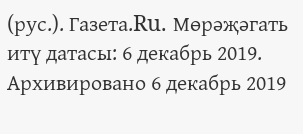(рус.). Газета.Ru. Мөрәҗәгать итү датасы: 6 декабрь 2019. Архивировано 6 декабрь 2019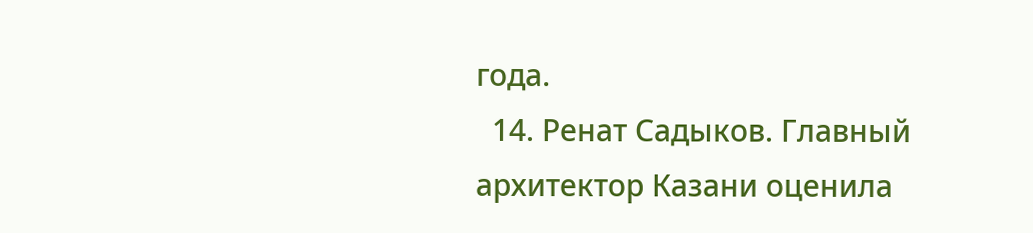года.
  14. Ренат Садыков. Главный архитектор Казани оценила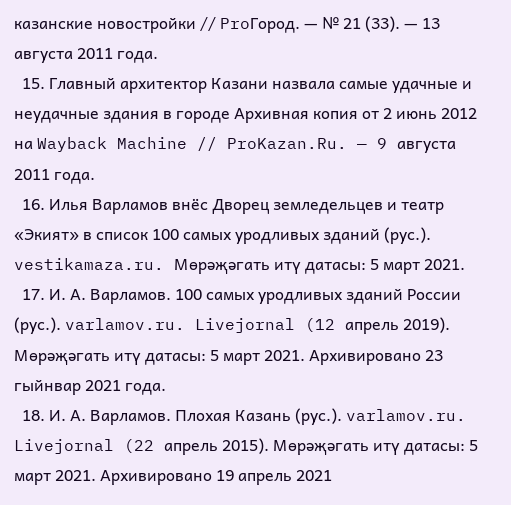казанские новостройки // ProГород. — № 21 (33). — 13 августа 2011 года.
  15. Главный архитектор Казани назвала самые удачные и неудачные здания в городе Архивная копия от 2 июнь 2012 на Wayback Machine // ProKazan.Ru. — 9 августа 2011 года.
  16. Илья Варламов внёс Дворец земледельцев и театр «Экият» в список 100 самых уродливых зданий (рус.). vestikamaza.ru. Мөрәҗәгать итү датасы: 5 март 2021.
  17. И. А. Варламов. 100 самых уродливых зданий России (рус.). varlamov.ru. Livejornal (12 апрель 2019). Мөрәҗәгать итү датасы: 5 март 2021. Архивировано 23 гыйнвар 2021 года.
  18. И. А. Варламов. Плохая Казань (рус.). varlamov.ru. Livejornal (22 апрель 2015). Мөрәҗәгать итү датасы: 5 март 2021. Архивировано 19 апрель 2021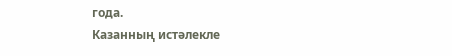года.
Казанның истәлекле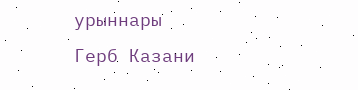урыннары
Герб Казани